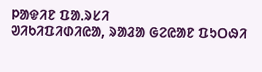ᱞᱟᱫᱤᱱ ᱯᱟᱹᱨᱥᱤ
ᱣᱤᱠᱤᱯᱤᱰᱤᱭᱟ, ᱨᱟᱲᱟ ᱜᱮᱭᱟᱱ ᱯᱩᱛᱷᱤ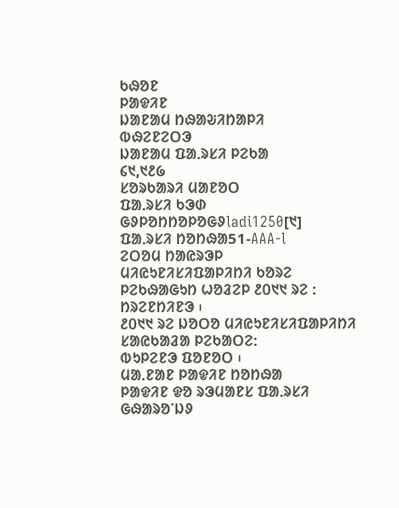ᱠᱷᱚᱱ
ᱞᱟᱫᱤᱱ
ᱡᱟᱱᱟᱢ ᱴᱷᱟᱶᱤᱴᱟᱞᱤ
ᱵᱷᱮᱱᱮᱛᱳ
ᱡᱟᱱᱟᱢ ᱯᱟᱹᱨᱥᱤ ᱞᱮᱠᱟ
᱔᱑,᱑᱒᱙
ᱥᱚᱨᱠᱟᱨᱤ ᱢᱟᱱᱚᱛ
ᱯᱟᱹᱨᱥᱤ ᱠᱳᱰ
ᱜᱽᱞᱚᱴᱴᱚᱞᱚᱜᱽladi1250[᱑]
ᱯᱟᱹᱨᱥᱤ ᱴᱚᱴᱷᱟ51-AAA-l
ᱮᱛᱚᱢ ᱴᱟᱭᱨᱳᱞ
ᱢᱤᱭᱩᱱᱤᱥᱤᱯᱟᱞᱤᱴᱤ ᱠᱚᱨᱮ ᱞᱮᱠᱷᱟᱜᱩᱴ ᱦᱚᱲᱮᱞ ᱒᱐᱑᱑ ᱨᱮ :
ᱴᱨᱮᱱᱴᱤᱱᱳ ᱾
᱒᱐᱑᱑ ᱨᱮ ᱡᱚᱛᱚ ᱢᱤᱭᱩᱱᱤᱥᱤᱯᱟᱞᱤᱴᱤ ᱥᱟᱭᱠᱟᱲᱟ ᱞᱮᱠᱟᱛᱮ:
ᱵᱩᱞᱮᱱᱳ ᱯᱚᱱᱚᱛ ᱾
ᱢᱟᱹᱱᱟᱱ ᱞᱟᱫᱤᱱ ᱴᱚᱴᱷᱟ
ᱞᱟᱫᱤᱱ ᱫᱚ ᱨᱳᱢᱟᱱᱥ ᱯᱟᱹᱨᱥᱤ ᱜᱷᱟᱨᱚᱸᱡᱽ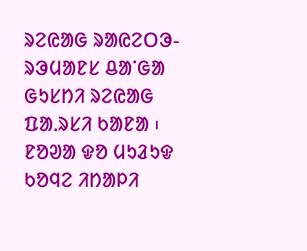ᱨᱮᱭᱟᱜ ᱨᱟᱭᱮᱛᱳ-ᱨᱳᱢᱟᱱᱥ ᱪᱟᱸᱜᱟ ᱜᱩᱥᱴᱤ ᱨᱮᱭᱟᱜ ᱯᱟᱹᱨᱥᱤ ᱠᱟᱱᱟ ᱾ ᱱᱚᱣᱟ ᱫᱚ ᱢᱩᱲᱩᱫ ᱠᱚᱧᱮ ᱤᱴᱟᱞᱤ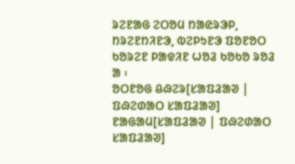ᱨᱮᱱᱟᱜ ᱮᱛᱚᱢ ᱴᱟᱭᱨᱳᱞ, ᱴᱨᱮᱱᱴᱤᱱᱳ, ᱵᱮᱞᱩᱱᱳ ᱯᱚᱱᱚᱛ ᱠᱚᱨᱮᱱ ᱞᱟᱫᱤᱱ ᱦᱚᱲ ᱠᱚᱠᱚ ᱨᱚᱲ ᱟ ᱾
ᱚᱛᱱᱚᱜ ᱪᱷᱮᱨ[ᱥᱟᱯᱲᱟᱣ | ᱯᱷᱮᱰᱟᱛ ᱥᱟᱯᱲᱟᱣ]
ᱱᱟᱜᱟᱢ[ᱥᱟᱯᱲᱟᱣ | ᱯᱷᱮᱰᱟᱛ ᱥᱟᱯᱲᱟᱣ]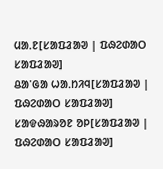ᱢᱟᱹᱱ[ᱥᱟᱯᱲᱟᱣ | ᱯᱷᱮᱰᱟᱛ ᱥᱟᱯᱲᱟᱣ]
ᱪᱟᱸᱜᱟ ᱦᱟᱹᱴᱤᱧ[ᱥᱟᱯᱲᱟᱣ | ᱯᱷᱮᱰᱟᱛ ᱥᱟᱯᱲᱟᱣ]
ᱥᱟᱫᱷᱟᱨᱚᱱ ᱚᱞ[ᱥᱟᱯᱲᱟᱣ | ᱯᱷᱮᱰᱟᱛ ᱥᱟᱯᱲᱟᱣ]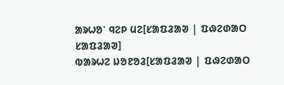ᱟᱨᱦᱚᱸ ᱧᱮᱞ ᱢᱮ[ᱥᱟᱯᱲᱟᱣ | ᱯᱷᱮᱰᱟᱛ ᱥᱟᱯᱲᱟᱣ]
ᱵᱟᱨᱦᱮ ᱡᱚᱱᱚᱲ[ᱥᱟᱯᱲᱟᱣ | ᱯᱷᱮᱰᱟᱛ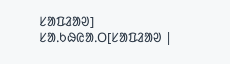ᱥᱟᱯᱲᱟᱣ]
ᱥᱟᱹᱠᱷᱭᱟᱹᱛ[ᱥᱟᱯᱲᱟᱣ |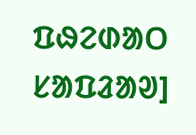ᱯᱷᱮᱰᱟᱛ ᱥᱟᱯᱲᱟᱣ]